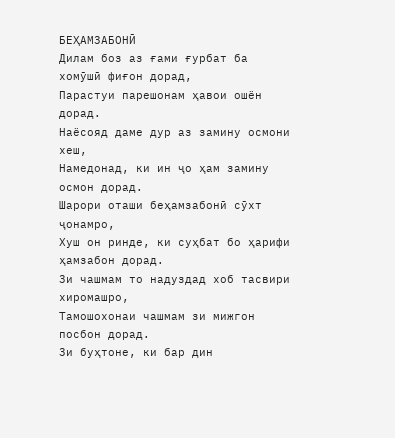БЕҲАМЗАБОНӢ
Дилам боз аз ғами ғурбат ба хомӯшӣ фиғон дорад,
Парастуи парешонам ҳавои ошён дорад.
Наёсояд даме дур аз замину осмони хеш,
Намедонад, ки ин ҷо ҳам замину осмон дорад.
Шарори оташи беҳамзабонӣ сӯхт ҷонамро,
Хуш он ринде, ки суҳбат бо ҳарифи ҳамзабон дорад.
Зи чашмам то надуздад хоб тасвири хиромашро,
Тамошохонаи чашмам зи мижгон посбон дорад.
Зи буҳтоне, ки бар дин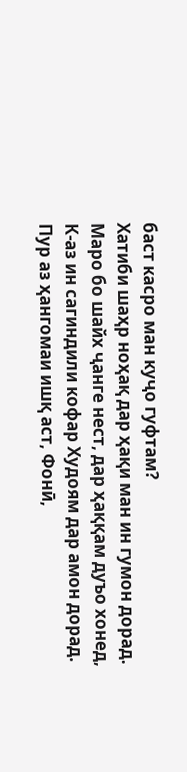баст касро ман куҷо гуфтам?
Хатиби шаҳр ноҳақ дар ҳақи ман ин гумон дорад.
Маро бо шайх ҷанге нест, дар ҳаққам дуъо хонед,
К-аз ин сагиндили кофар Худоям дар амон дорад.
Пур аз ҳангомаи ишқ аст, Фонӣ,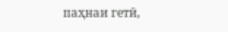паҳнаи гетӣ,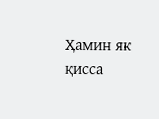Ҳамин як қисса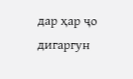дар ҳар ҷо дигаргун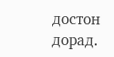достон дорад.